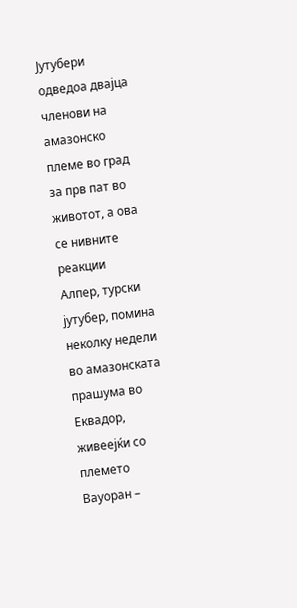Јутубери одведоа двајца членови на амазонско племе во град за прв пат во животот, а ова се нивните реакции
Алпер, турски јутубер, помина неколку недели во амазонската прашума во Еквадор, живеејќи со племето Вауоран –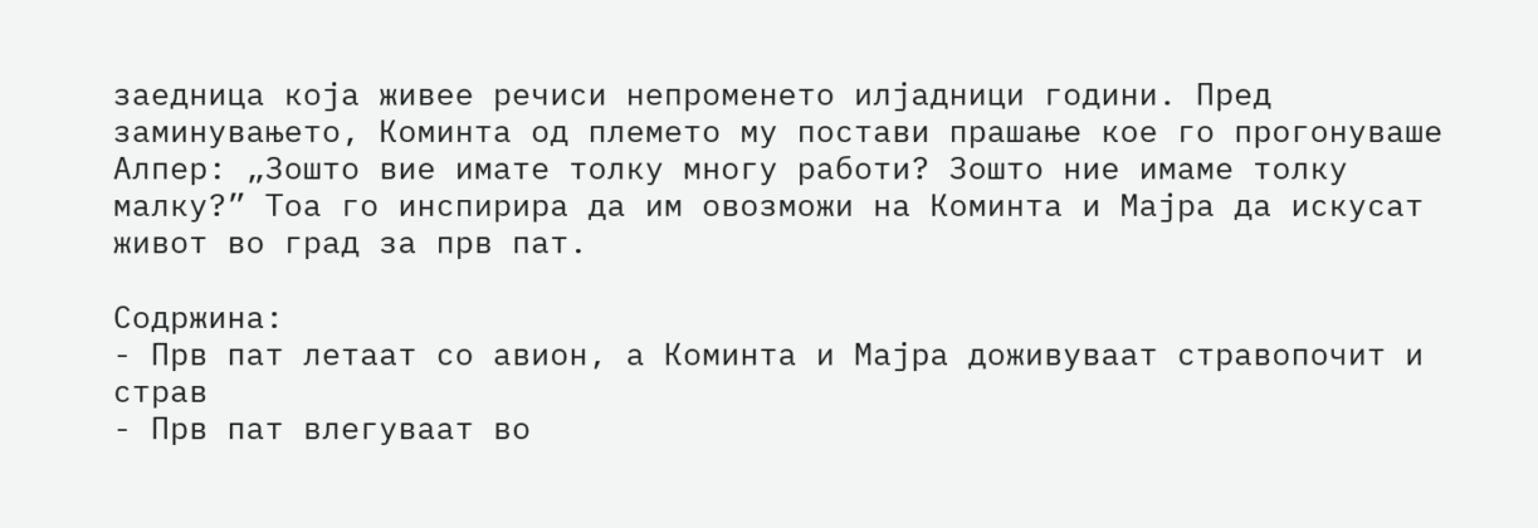заедница која живее речиси непроменето илјадници години. Пред заминувањето, Коминта од племето му постави прашање кое го прогонуваше Алпер: „Зошто вие имате толку многу работи? Зошто ние имаме толку малку?” Тоа го инспирира да им овозможи на Коминта и Мajра да искусат живот во град за прв пат.

Содржина:
- Прв пат летаат со авион, а Коминта и Мajра доживуваат стравопочит и страв
- Прв пат влегуваат во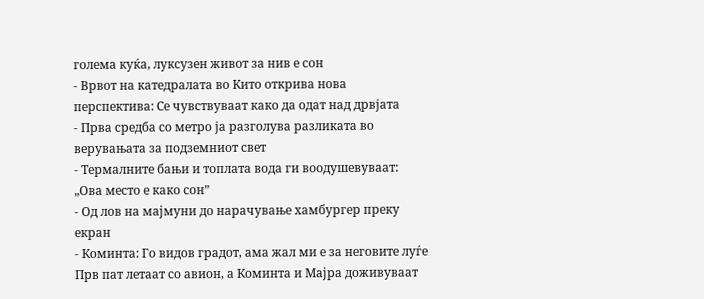голема куќа, луксузен живот за нив е сон
- Врвот на катедралата во Кито открива нова перспектива: Се чувствуваат како да одат над дрвјата
- Прва средба со метро ја разголува разликата во верувањата за подземниот свет
- Термалните бањи и топлата вода ги воодушевуваат: „Ова место е како сон”
- Од лов на мajмуни до нарачување хамбургер преку екран
- Коминта: Го видов градот, ама жал ми е за неговите луѓе
Прв пат летаат со авион, а Коминта и Мajра доживуваат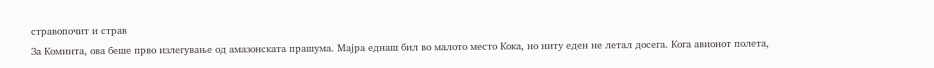стравопочит и страв
За Коминта, ова беше прво излегување од амазонската прашума. Мајра еднаш бил во малото место Кока, но ниту еден не летал досега. Кога авионот полета,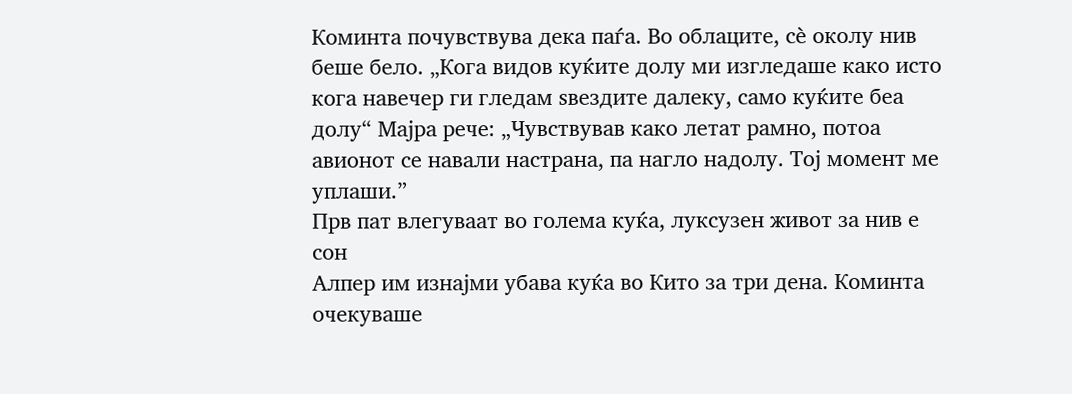Коминта почувствува дека паѓа. Во облаците, сè околу нив беше бело. „Кога видов куќите долу ми изгледаше како исто кога навечер ги гледам ѕвездите далеку, само куќите беа долу“ Мajра рече: „Чувствував како летат рамно, потоа авионот се навали настрана, па нагло надолу. Тој момент ме уплаши.”
Прв пат влегуваат во голема куќа, луксузен живот за нив е сон
Алпер им изнајми убава куќа во Кито за три дена. Коминта очекуваше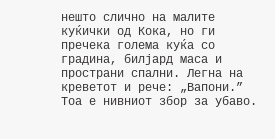нешто слично на малите куќички од Кока, но ги пречека голема куќа со градина, билјард маса и пространи спални. Легна на креветот и рече: „Вапони.” Тоа е нивниот збор за убаво.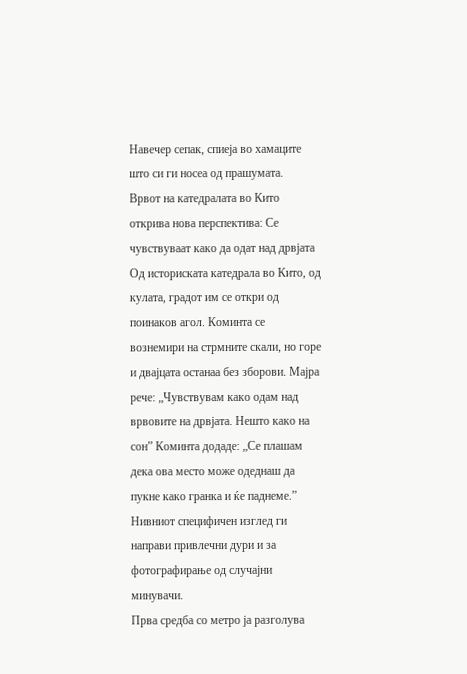Навечер сепак, спиеја во хамаците што си ги носеа од прашумата.
Врвот на катедралата во Кито открива нова перспектива: Се чувствуваат како да одат над дрвјата
Од историската катедрала во Кито, од кулата, градот им се откри од поинаков агол. Коминта се вознемири на стрмните скали, но горе и двајцата останаа без зборови. Мајра рече: „Чувствувам како одам над врвовите на дрвјата. Нешто како на сон” Коминта додаде: „Се плашам дека ова место може одеднаш да пукне како гранка и ќе паднеме.” Нивниот специфичен изглед ги направи привлечни дури и за фотографирање од случајни минувачи.
Прва средба со метро ја разголува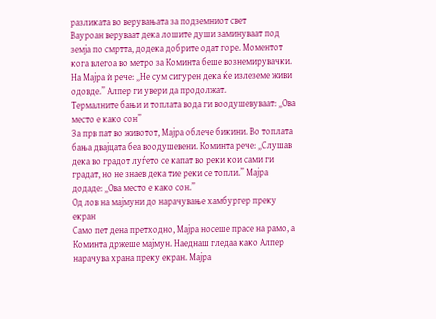разликата во верувањата за подземниот свет
Вауроан веруваат дека лошите души заминуваат под земја по смртта, додека добрите одат горе. Моментот кога влегоа во метро за Коминта беше вознемирувачки. На Мајра ѝ рече: „Не сум сигурен дека ќе излеземе живи одовде.” Алпер ги увери да продолжат.
Термалните бањи и топлата вода ги воодушевуваат: „Ова место е како сон”
За прв пат во животот, Мајра облече бикини. Во топлата бања двајцата беа воодушевени. Коминта рече: „Слушав дека во градот луѓето се капат во реки кои сами ги градат, но не знаев дека тие реки се топли.” Мајра додаде: „Ова место е како сон.”
Од лов на мajмуни до нарачување хамбургер преку екран
Само пет дена претходно, Мајра носеше прасе на рамо, а Коминта држеше мajмун. Наеднаш гледаа како Алпер нарачува храна преку екран. Мајра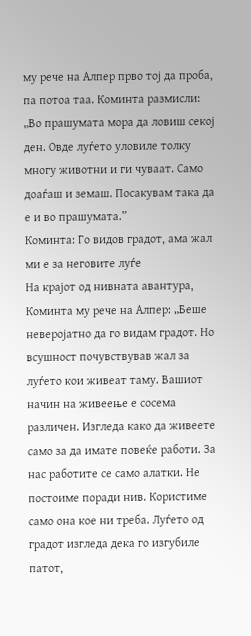му рече на Алпер прво тој да проба, па потоа таа. Коминта размисли: „Во прашумата мора да ловиш секој ден. Овде луѓето уловиле толку многу животни и ги чуваат. Само доаѓаш и земаш. Посакувам така да е и во прашумата.”
Коминта: Го видов градот, ама жал ми е за неговите луѓе
На крајот од нивната авантура, Коминта му рече на Алпер: „Беше неверојатно да го видам градот. Но всушност почувствував жал за луѓето кои живеат таму. Вашиот начин на живеење е сосема различен. Изгледа како да живеете само за да имате повеќе работи. За нас работите се само алатки. Не постоиме поради нив. Користиме само она кое ни треба. Луѓето од градот изгледа дека го изгубиле патот,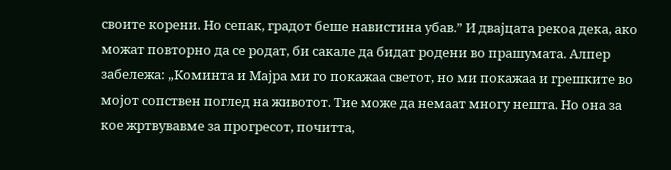своите корени. Но сепак, градот беше навистина убав.” И двајцата рекоа дека, ако можат повторно да се родат, би сакале да бидат родени во прашумата. Алпер забележа: „Коминта и Мајра ми го покажаа светот, но ми покажаа и грешките во мојот сопствен поглед на животот. Тие може да немаат многу нешта. Но она за кое жртвувавме за прогресот, почитта,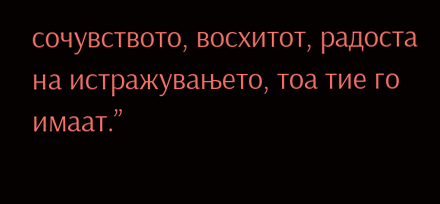сочувството, восхитот, радоста на истражувањето, тоа тие го имаат.”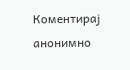Коментирај анонимно